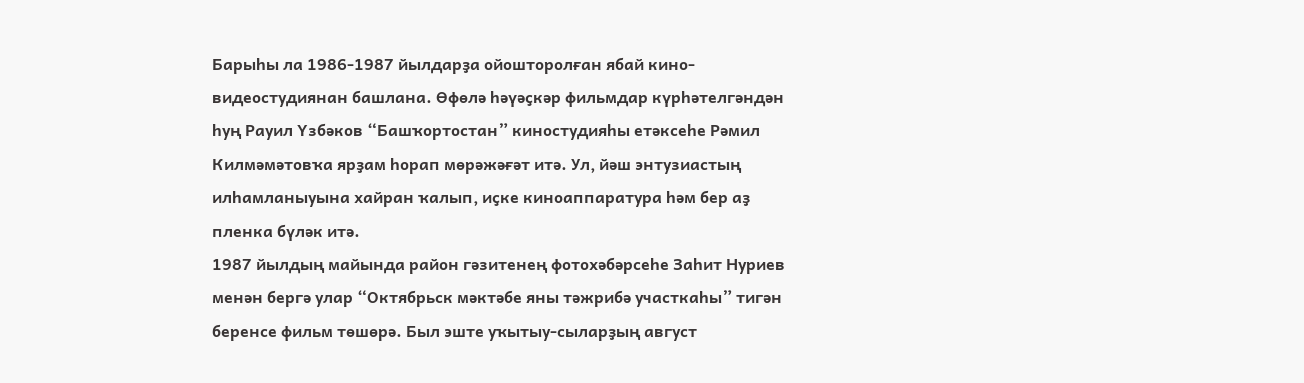Барыһы ла 1986-1987 йылдарҙа ойошторолған ябай кино-видеостудиянан башлана. Өфөлә һәүәҫкәр фильмдар күрһәтелгәндән һуң Рауил Үзбәков “Башҡортостан” киностудияһы етәксеһе Рәмил Килмәмәтовҡа ярҙам һорап мөрәжәғәт итә. Ул, йәш энтузиастың илһамланыуына хайран ҡалып, иҫке киноаппаратура һәм бер аҙ пленка бүләк итә.
1987 йылдың майында район гәзитенең фотохәбәрсеһе Заһит Нуриев менән бергә улар “Октябрьск мәктәбе яны тәжрибә участкаһы” тигән беренсе фильм төшөрә. Был эште уҡытыу-сыларҙың август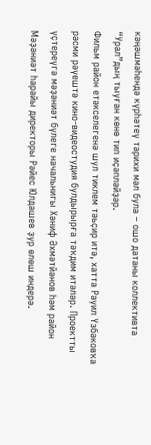кәңәшмәһендә күрһәтеү тарихи мәл була – ошо датаны коллективта “Урал”дың тыуған көнө тип иҫәпләйҙәр.
Фильм район етәкселегенә шул тиклем тәьҫир итә, хатта Рауил Үзбәковҡа рәсми рәүештә кино-видеостудия булдырырға тәҡдим итәләр. Проектты үҫтереүгә мәҙәниәт бүлеге начальнигы Хәниф Әхмәтйәнов һәм район Мәҙәниәт һарайы директоры Рәйес Юлдашев ҙур өлөш индерә.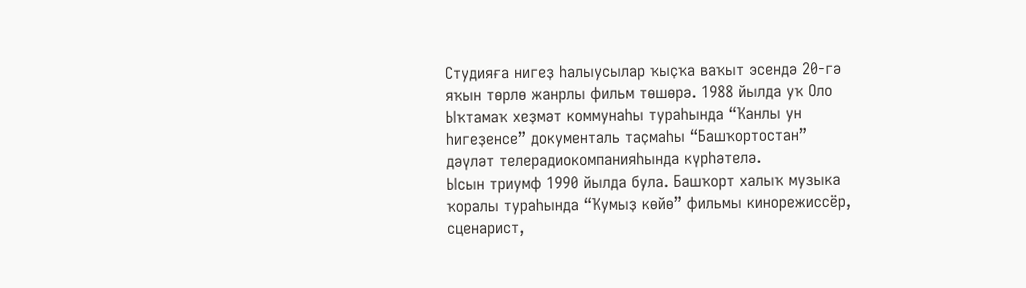Студияға нигеҙ һалыусылар ҡыҫҡа ваҡыт эсендә 20-гә яҡын төрлө жанрлы фильм төшөрә. 1988 йылда уҡ Оло Ыҡтамаҡ хеҙмәт коммунаһы тураһында “Ҡанлы ун һигеҙенсе” документаль таҫмаһы “Башҡортостан” дәүләт телерадиокомпанияһында күрһәтелә.
Ысын триумф 1990 йылда була. Башҡорт халыҡ музыка ҡоралы тураһында “Ҡумыҙ көйө” фильмы кинорежиссёр, сценарист,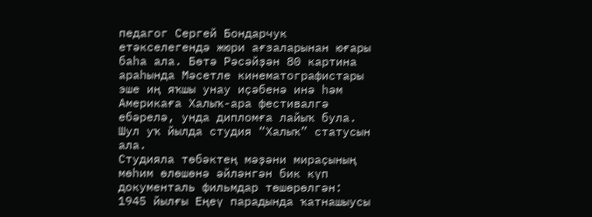педагог Сергей Бондарчук етәкселегендә жюри ағзаларынан юғары баһа ала. Бөтә Рәсәйҙән 80 картина араһында Мәсетле кинематографистары эше иң яҡшы унау иҫәбенә инә һәм Америкаға Халыҡ-ара фестивалгә ебәрелә, унда дипломға лайыҡ була. Шул уҡ йылда студия “Халыҡ” статусын ала.
Студияла төбәктең мәҙәни мираҫының мөһим өлөшөнә әйләнгән бик күп документаль фильмдар төшөрөлгән: 1945 йылғы Еңеү парадында ҡатнашыусы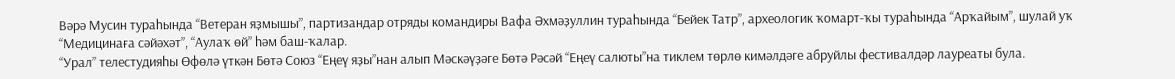Вәрә Мусин тураһында “Ветеран яҙмышы”, партизандар отряды командиры Вафа Әхмәҙуллин тураһында “Бейек Татр”, археологик ҡомарт-ҡы тураһында “Арҡайым”, шулай уҡ “Медицинаға сәйәхәт”, “Аулаҡ өй” һәм баш-ҡалар.
“Урал” телестудияһы Өфөлә үткән Бөтә Союз “Еңеү яҙы”нан алып Мәскәүҙәге Бөтә Рәсәй “Еңеү салюты”на тиклем төрлө кимәлдәге абруйлы фестивалдәр лауреаты була.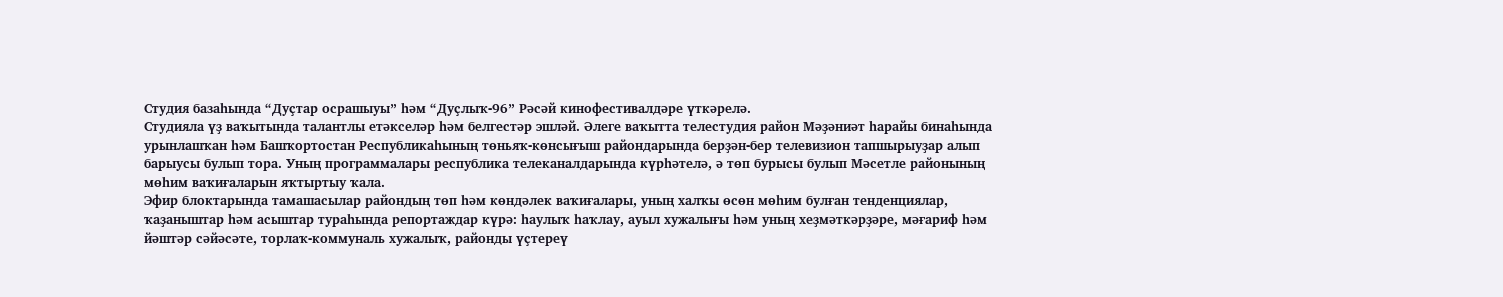Студия базаһында “Дуҫтар осрашыуы” һәм “Дуҫлыҡ-96” Рәсәй кинофестивалдәре үткәрелә.
Студияла үҙ ваҡытында талантлы етәкселәр һәм белгестәр эшләй. Әлеге ваҡытта телестудия район Мәҙәниәт һарайы бинаһында урынлашҡан һәм Башҡортостан Республикаһының төньяҡ-көнсығыш райондарында берҙән-бер телевизион тапшырыуҙар алып барыусы булып тора. Уның программалары республика телеканалдарында күрһәтелә, ә төп бурысы булып Мәсетле районының мөһим ваҡиғаларын яҡтыртыу ҡала.
Эфир блоктарында тамашасылар райондың төп һәм көндәлек ваҡиғалары, уның халҡы өсөн мөһим булған тенденциялар, ҡаҙаныштар һәм асыштар тураһында репортаждар күрә: һаулыҡ һаҡлау, ауыл хужалығы һәм уның хеҙмәткәрҙәре, мәғариф һәм йәштәр сәйәсәте, торлаҡ-коммуналь хужалыҡ, районды үҫтереү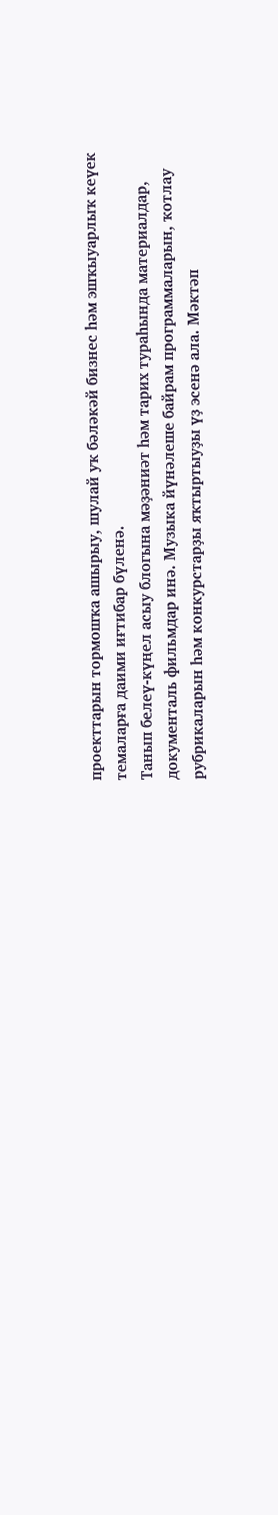проекттарын тормошҡа ашырыу, шулай уҡ бәләкәй бизнес һәм эшҡыуарлыҡ кеүек темаларға даими иғтибар бүленә.
Танып белеү-күңел асыу блогына мәҙәниәт һәм тарих тураһында материалдар, документаль фильмдар инә. Музыка йүнәлеше байрам программаларын, ҡотлау рубрикаларын һәм конкурстарҙы яҡтыртыуҙы үҙ эсенә ала. Мәктәп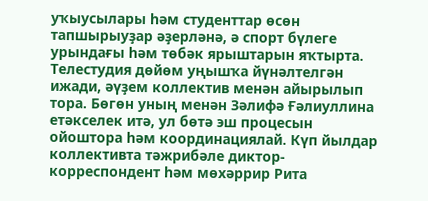уҡыусылары һәм студенттар өсөн тапшырыуҙар әҙерләнә, ә спорт бүлеге урындағы һәм төбәк ярыштарын яҡтырта.
Телестудия дөйөм уңышҡа йүнәлтелгән ижади, әүҙем коллектив менән айырылып тора. Бөгөн уның менән Зәлифә Ғәлиуллина етәкселек итә, ул бөтә эш процесын ойоштора һәм координациялай. Күп йылдар коллективта тәжрибәле диктор-корреспондент һәм мөхәррир Рита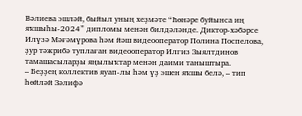Вәлиева эшләй, быйыл уның хеҙмәте “Һөнәре буйынса иң яҡшыһы-2024” дипломы менән билдәләнде. Диктор-хәбәрсе Илүзә Мәғәмүрова һәм йәш видеооператор Полина Поспелова, ҙур тәжрибә туплаған видеооператор Илгиз Зыялтдинов тамашасыларҙы яңылыҡтар менән даими таныштыра.
– Беҙҙең коллектив яуап-лы һәм үҙ эшен яҡшы белә, – тип һөйләй Зәлифә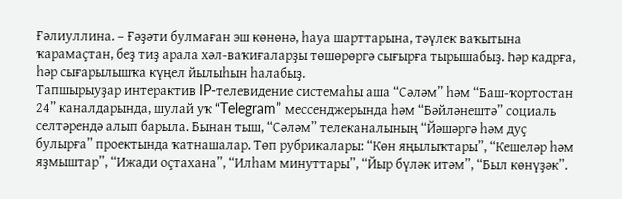Ғәлиуллина. – Ғәҙәти булмаған эш көнөнә, һауа шарттарына, тәүлек ваҡытына ҡарамаҫтан, беҙ тиҙ арала хәл-ваҡиғаларҙы төшөрөргә сығырға тырышабыҙ. Һәр кадрға, һәр сығарылышҡа күңел йылыһын һалабыҙ.
Тапшырыуҙар интерактив IP-телевидение системаһы аша “Сәләм” һәм “Баш-ҡортостан 24” каналдарында, шулай уҡ “Telegram” мессенджерында һәм “Бәйләнештә” социаль селтәрендә алып барыла. Бынан тыш, “Сәләм” телеканалының “Йәшәргә һәм дуҫ булырға” проектында ҡатнашалар. Төп рубрикалары: “Көн яңылыҡтары”, “Кешеләр һәм яҙмыштар”, “Ижади оҫтахана”, “Илһам минуттары”, “Йыр бүләк итәм”, “Был көнүҙәк”.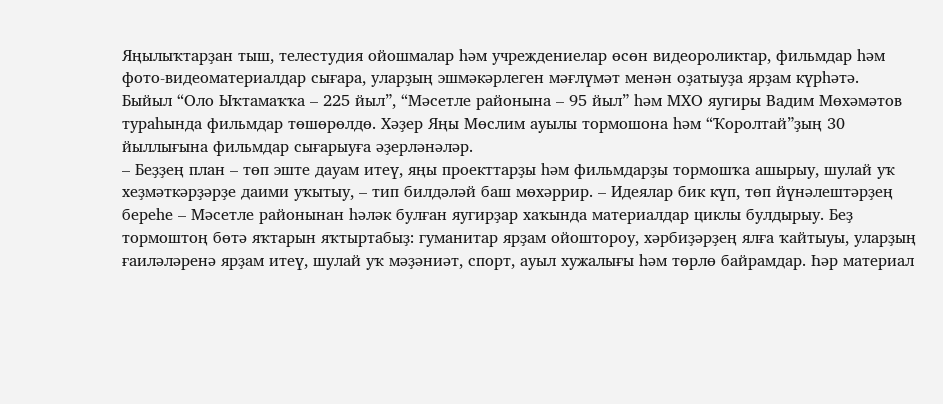Яңылыҡтарҙан тыш, телестудия ойошмалар һәм учреждениелар өсөн видеороликтар, фильмдар һәм фото-видеоматериалдар сығара, уларҙың эшмәкәрлеген мәғлүмәт менән оҙатыуҙа ярҙам күрһәтә.
Быйыл “Оло Ыҡтамаҡҡа – 225 йыл”, “Мәсетле районына – 95 йыл” һәм МХО яугиры Вадим Мөхәмәтов тураһында фильмдар төшөрөлдө. Хәҙер Яңы Мөслим ауылы тормошона һәм “Ҡоролтай”ҙың 30 йыллығына фильмдар сығарыуға әҙерләнәләр.
– Беҙҙең план – төп эште дауам итеү, яңы проекттарҙы һәм фильмдарҙы тормошҡа ашырыу, шулай уҡ хеҙмәткәрҙәрҙе даими уҡытыу, – тип билдәләй баш мөхәррир. – Идеялар бик күп, төп йүнәлештәрҙең береһе – Мәсетле районынан һәләк булған яугирҙар хаҡында материалдар циклы булдырыу. Беҙ тормоштоң бөтә яҡтарын яҡтыртабыҙ: гуманитар ярҙам ойоштороу, хәрбиҙәрҙең ялға ҡайтыуы, уларҙың ғаиләләренә ярҙам итеү, шулай уҡ мәҙәниәт, спорт, ауыл хужалығы һәм төрлө байрамдар. Һәр материал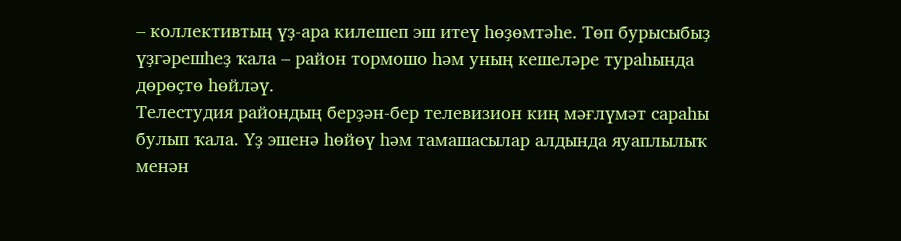– коллективтың үҙ-ара килешеп эш итеү һөҙөмтәһе. Төп бурысыбыҙ үҙгәрешһеҙ ҡала – район тормошо һәм уның кешеләре тураһында дөрөҫтө һөйләү.
Телестудия райондың берҙән-бер телевизион киң мәғлүмәт сараһы булып ҡала. Үҙ эшенә һөйөү һәм тамашасылар алдында яуаплылыҡ менән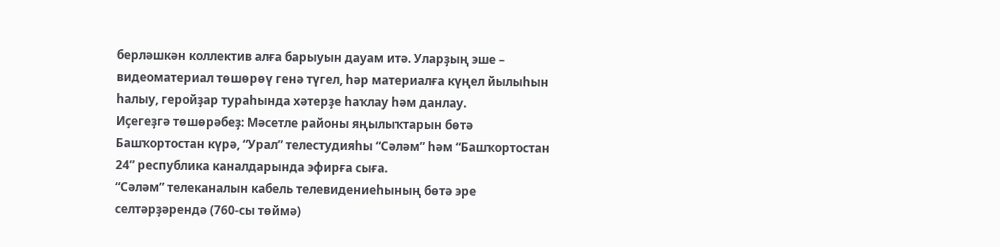берләшкән коллектив алға барыуын дауам итә. Уларҙың эше – видеоматериал төшөрөү генә түгел, һәр материалға күңел йылыһын һалыу, геройҙар тураһында хәтерҙе һаҡлау һәм данлау.
Иҫегеҙгә төшөрәбеҙ: Мәсетле районы яңылыҡтарын бөтә Башҡортостан күрә, “Урал” телестудияһы “Сәләм” һәм “Башҡортостан 24” республика каналдарында эфирға сыға.
“Сәләм” телеканалын кабель телевидениеһының бөтә эре селтәрҙәрендә (760-сы төймә)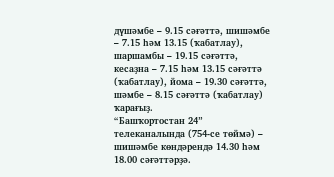дүшәмбе – 9.15 сәғәттә, шишәмбе – 7.15 һәм 13.15 (ҡабатлау), шаршамбы – 19.15 сәғәттә, кесаҙна – 7.15 һәм 13.15 сәғәттә (ҡабатлау), йома – 19.30 сәғәттә, шәмбе – 8.15 сәғәттә (ҡабатлау) ҡарағыҙ.
“Башҡортостан 24” телеканалында (754-се төймә) – шишәмбе көндәрендә 14.30 һәм 18.00 сәғәттәрҙә.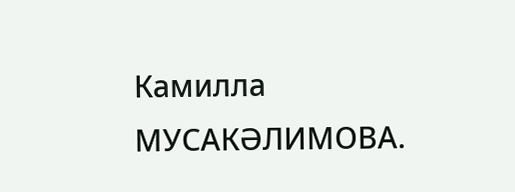Камилла МУСАКӘЛИМОВА.